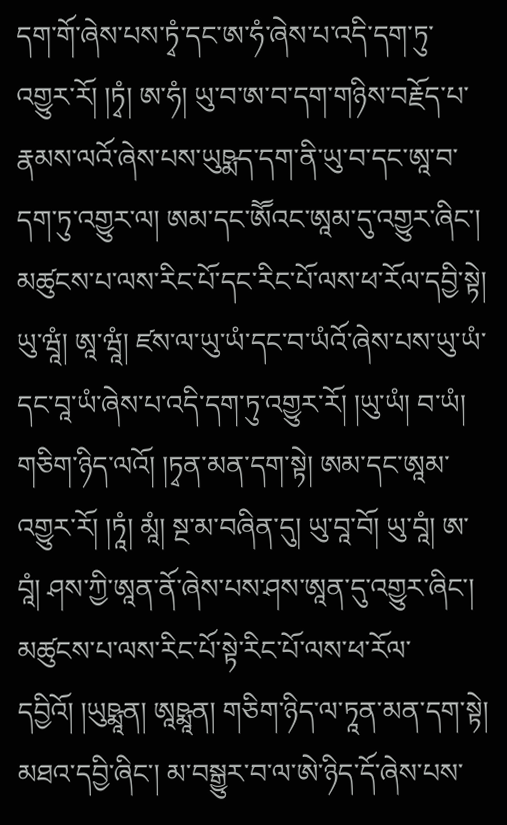དག་གོ་ཞེས་པས་ཏྭཾ་དང་ཨ་ཧཾ་ཞེས་པ་འདི་དག་ཏུ་འགྱུར་རོ། །ཏྭཾ། ཨ་ཧཾ། ཡུ་བ་ཨ་བ་དག་གཉིས་བརྗོད་པ་རྣམས་ལའོ་ཞེས་པས་ཡུཥྨད་དག་ནི་ཡུ་བ་དང་ཨཱ་བ་དག་ཏུ་འགྱུར་ལ། ཨམ་དང་ཨཽའང་ཨཱམ་དུ་འགྱུར་ཞིང་། མཚུངས་པ་ལས་རིང་པོ་དང་རིང་པོ་ལས་ཕ་རོལ་དབྱི་སྟེ། ཡུ་ཝཱཾ། ཨཱ་ཝཱཾ། ཛས་ལ་ཡུ་ཡཾ་དང་བ་ཡཾའོ་ཞེས་པས་ཡུ་ཡཾ་དང་བཱ་ཡཾ་ཞེས་པ་འདི་དག་ཏུ་འགྱུར་རོ། །ཡུ་ཡཾ། བ་ཡཾ། གཅིག་ཉིད་ལའོ། །ཏྭན་མན་དག་སྟེ། ཨམ་དང་ཨཱམ་འགྱུར་རོ། །ཏཱཾ། མཱཾ། སྔ་མ་བཞིན་དུ། ཡུ་བཱ་བོ། ཡུ་བཱཾ། ཨ་བཱཾ། ཤས་ཀྱི་ཨཱན་ནོ་ཞེས་པས་ཤས་ཨཱན་དུ་འགྱུར་ཞིང་། མཚུངས་པ་ལས་རིང་པོ་སྟེ་རིང་པོ་ལས་ཕ་རོལ་དབྱིའོ། །ཡུཥྨཱན། ཨཱཥྨཱན། གཅིག་ཉིད་ལ་ཏཱན་མན་དག་སྟེ། མཐའ་དབྱི་ཞིང་། མ་བསྒྱུར་བ་ལ་ཨེ་ཉིད་དོ་ཞེས་པས་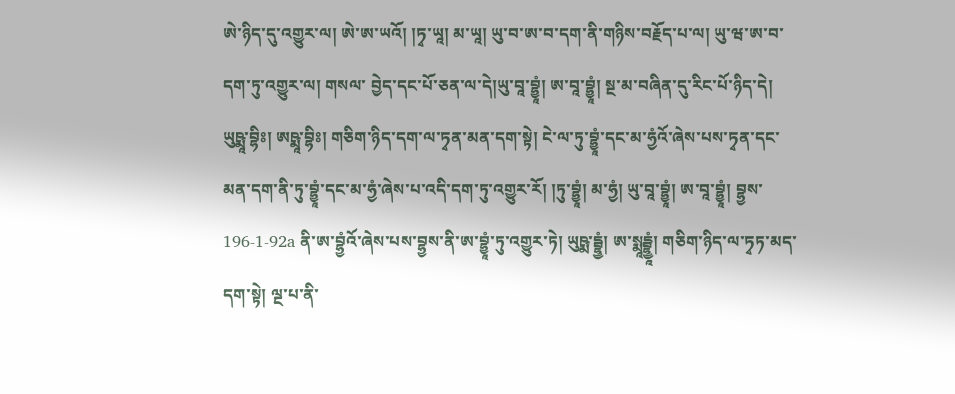ཨེ་ཉིད་དུ་འགྱུར་ལ། ཨེ་ཨ་ཡའོ། །ཏྭ་ཡཱ། མ་ཡཱ། ཡུ་བ་ཨ་བ་དག་ནི་གཉིས་བརྗོད་པ་ལ། ཡུ་ཝ་ཨ་བ་དག་ཏུ་འགྱུར་ལ། གསལ་ བྱེད་དང་པོ་ཅན་ལ་དེ།ཡུ་བཱ་བྷྱཱཾ། ཨ་བཱ་བྷྱཱཾ། སྔ་མ་བཞིན་དུ་རིང་པོ་ཉིད་དེ། ཡུཥྨཱ་བྷིཿ། ཨཥྨཱ་བྷིཿ། གཅིག་ཉིད་དག་ལ་ཏྭན་མན་དག་སྟེ། ངེ་ལ་ཏུ་བྷྱཱཾ་དང་མ་ཧྱཾའོ་ཞེས་པས་ཏྭན་དང་མན་དག་ནི་ཏུ་བྷྱཱཾ་དང་མ་ཧྱཾ་ཞེས་པ་འདི་དག་ཏུ་འགྱུར་རོ། །ཏུ་བྷྱཱཾ། མ་ཧྱཾ། ཡུ་བཱ་བྷྱཱཾ། ཨ་བཱ་བྷྱཱཾ། བྷྱས་ 196-1-92a ནི་ཨ་བྷྱཾའོ་ཞེས་པས་བྷྱས་ནི་ཨ་བྷྱཱཾ་ཏུ་འགྱུར་ཏེ། ཡུཥྨ་དྦྷྱཾ། ཨ་སྨཱདྦྷྱཱཾ། གཅིག་ཉིད་ལ་ཏྭཏ་མད་དག་སྟེ། ལྔ་པ་ནི་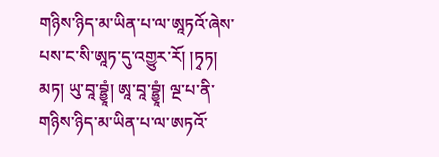གཉིས་ཉིད་མ་ཡིན་པ་ལ་ཨཱཏའོ་ཞེས་པས་ང་སི་ཨཱཏ་དུ་འགྱུར་རོ། །ཏྭཏ། མཏ། ཡུ་བཱ་བྷྱཱཾ། ཨཱ་བཱ་བྷྱཱཾ། ལྔ་པ་ནི་གཉིས་ཉིད་མ་ཡིན་པ་ལ་ཨཏའོ་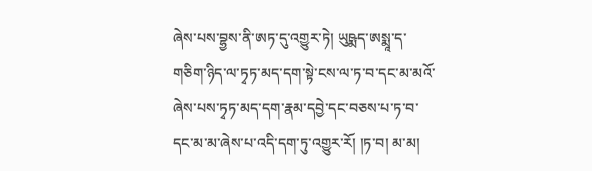ཞེས་པས་བྷྱས་ནི་ཨཏ་དུ་འགྱུར་ཏེ། ཡུཥྨད་ཨསྨཱ་ད་གཅིག་ཉིད་ལ་ཏྭཏ་མད་དག་སྟེ་ངས་ལ་ཏ་བ་དང་མ་མའོ་ཞེས་པས་ཏྭཏ་མད་དག་རྣམ་དབྱེ་དང་བཅས་པ་ཏ་བ་དང་མ་མ་ཞེས་པ་འདི་དག་ཏུ་འགྱུར་རོ། །ཏ་བ། མ་མ།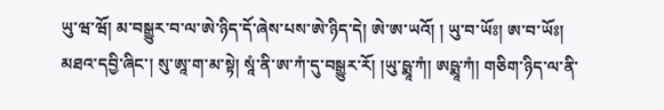ཡུ་ཝ་ཝོ། མ་བསྒྱུར་བ་ལ་ཨེ་ཉིད་དོ་ཞེས་པས་ཨེ་ཉིད་དེ། ཨེ་ཨ་ཡའོ། ། ཡུ་བ་ཡོཿ། ཨ་བ་ཡོཿ། མཐའ་དབྱི་ཞིང་། སུ་ཨཱ་ག་མ་སྟེ། སཱཾ་ནི་ཨ་ཀཾ་དུ་བསྒྱུར་རོ། །ཡུ་ཥྨཱ་ཀཾ། ཨཥྨཱ་ཀཾ། གཅིག་ཉིད་ལ་ནི་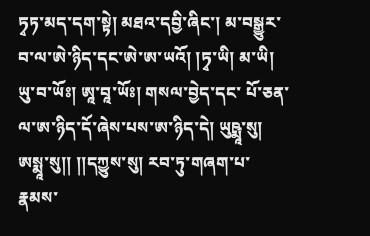ཏྭཏ་མད་དག་སྟེ། མཐའ་དབྱི་ཞིང་། མ་བསྒྱུར་བ་ལ་ཨེ་ཉིད་དང་ཨེ་ཨ་ཡའོ། །ཏྭ་ཡི། མ་ཡི། ཡུ་བ་ཡོཿ། ཨཱ་བཱ་ཡོཿ། གསལ་བྱེད་དང་ པོ་ཅན་ལ་ཨ་ཉིད་དོ་ཞེས་པས་ཨ་ཉིད་དེ། ཡུཥྨཱ་སུ། ཨསྨཱ་སུ།། །།དཀྱུས་སུ། རབ་ཏུ་གཞག་པ་རྣམས་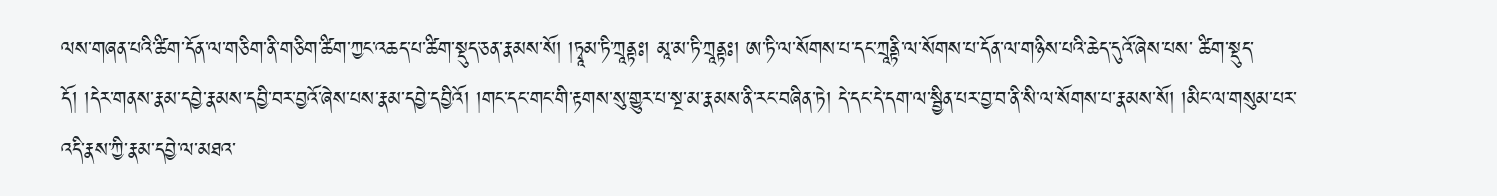ལས་གཞན་པའི་ཚིག་དོན་ལ་གཅིག་ནི་གཅིག་ཚིག་ཀྱང་འཆད་པ་ཚིག་སྡུད་ཅན་རྣམས་སོ། །ཏྭཱམ་ཏི་ཀྲཱནྟཿ། མཱ་མ་ཏི་ཀྲཱནྟཿ། ཨ་ཏི་ལ་སོགས་པ་དང་ཀྲཱནྟི་ལ་སོགས་པ་དོན་ལ་གཉིས་པའི་ཆེད་དུའོ་ཞེས་པས་ ཚིག་སྡུད་དོ། །དེར་གནས་རྣམ་དབྱེ་རྣམས་དབྱི་བར་བྱའོ་ཞེས་པས་རྣམ་དབྱེ་དབྱིའོ། །གང་དང་གང་གི་རྟགས་སུ་གྱུར་པ་སྔ་མ་རྣམས་ནི་རང་བཞིན་ཏེ། དེ་དང་དེ་དག་ལ་སྦྱིན་པར་བྱ་བ་ནི་སི་ལ་སོགས་པ་རྣམས་སོ། །མིང་ལ་གསུམ་པར་འདི་རྣས་ཀྱི་རྣམ་དབྱེ་ལ་མཐའ་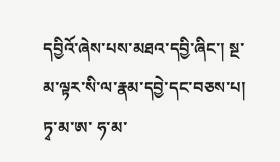དབྱིའོ་ཞེས་པས་མཐའ་དབྱི་ཞིང་། སྔ་མ་ལྟར་སི་ལ་རྣམ་དབྱེ་དང་བཅས་པ། ཏྭ་མ་ཨ་ ཧ་མ་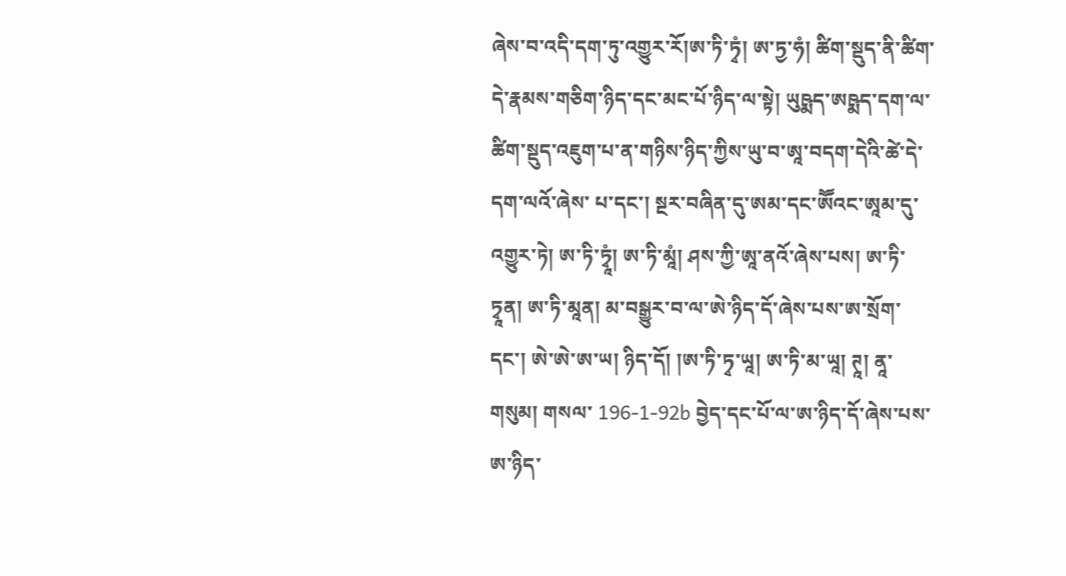ཞེས་བ་འདི་དག་ཏུ་འགྱུར་རོ།ཨ་ཏི་ཏྭཾ། ཨ་ཏྱ་ཧཾ། ཚིག་སྡུད་ནི་ཚིག་དེ་རྣམས་གཅིག་ཉིད་དང་མང་པོ་ཉིད་ལ་སྟེ། ཡུཥྨད་ཨཥྨད་དག་ལ་ཚིག་སྡུད་འཇུག་པ་ན་གཉིས་ཉིད་ཀྱིས་ཡུ་བ་ཨཱ་བདག་དེའི་ཚེ་དེ་དག་ལའོ་ཞེས་ པ་དང་། སྔར་བཞིན་དུ་ཨམ་དང་ཨཽའང་ཨཱམ་དུ་འགྱུར་ཏེ། ཨ་ཏི་ཏྭཱཾ། ཨ་ཏི་མཱཾ། ཤས་ཀྱི་ཨཱ་ནའོ་ཞེས་པས། ཨ་ཏི་ཏྭཱན། ཨ་ཏི་མཱན། མ་བསྒྱུར་བ་ལ་ཨེ་ཉིད་དོ་ཞེས་པས་ཨ་སྲོག་དང་། ཨེ་ཨེ་ཨ་ཡ། ཉིད་དོ། །ཨ་ཏི་ཏྭ་ཡཱ། ཨ་ཏི་མ་ཡཱ། ཊཱ། ནཱ་གསུམ། གསལ་ 196-1-92b བྱེད་དང་པོ་ལ་ཨ་ཉིད་དོ་ཞེས་པས་ཨ་ཉིད་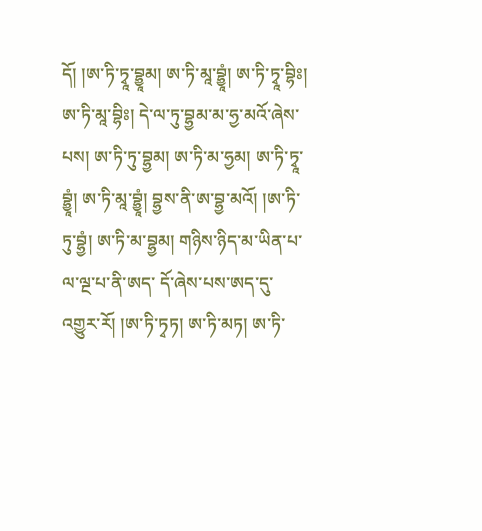དོ། །ཨ་ཏི་ཏྭཱ་བྷྱཱམ། ཨ་ཏི་མཱ་བྷྱཱཾ། ཨ་ཏི་ཏྭཱ་བྷིཿ། ཨ་ཏི་མཱ་བྷིཿ། དེ་ལ་ཏུ་བྷྱམ་མ་ཧྱ་མའོ་ཞེས་པས། ཨ་ཏི་ཏུ་བྷྱམ། ཨ་ཏི་མ་ཧྱམ། ཨ་ཏི་ཏྭཱ་བྷྱཱཾ། ཨ་ཏི་མཱ་བྷྱཱཾ། བྷྱས་ནི་ཨ་བྷྱ་མའོ། །ཨ་ཏི་ཏུ་བྷྱཾ། ཨ་ཏི་མ་བྷྱམ། གཉིས་ཉིད་མ་ཡིན་པ་ལ་ལྔ་པ་ནི་ཨད་ དོ་ཞེས་པས་ཨད་དུ་འགྱུར་རོ། །ཨ་ཏི་ཏྭཏ། ཨ་ཏི་མཏ། ཨ་ཏི་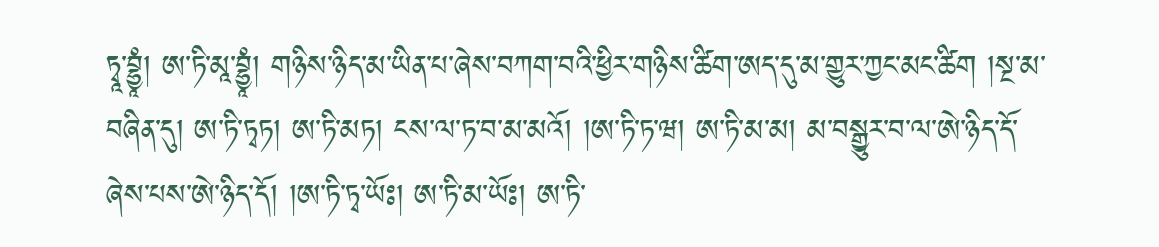ཏྭཱ་བྷྱཱཾ། ཨ་ཏི་མཱ་བྷྱཱཾ། གཉིས་ཉིད་མ་ཡིན་པ་ཞེས་བཀག་བའི་ཕྱིར་གཉིས་ཚིག་ཨད་དུ་མ་གྱུར་ཀྱང་མང་ཚིག །སྔ་མ་བཞིན་དུ། ཨ་ཏི་ཏྭཏ། ཨ་ཏི་མཏ། ངས་ལ་ཏ་བ་མ་མའོ། །ཨ་ཏི་ཏ་ཝ། ཨ་ཏི་མ་མ། མ་བསྒྱུར་བ་ལ་ཨེ་ཉིད་དོ་ཞེས་པས་ཨེ་ཉིད་དོ། །ཨ་ཏི་ཏྭ་ཡོཿ། ཨ་ཏི་མ་ཡོཿ། ཨ་ཏི་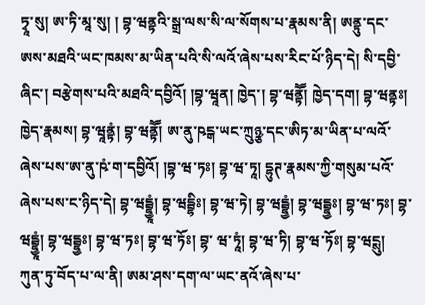ཏྭཱ་སུ། ཨ་ཏི་མཱ་སུ། ། བྷ་ཝནྟའི་སྒྲ་ལས་སི་ལ་སོགས་པ་རྣམས་ནི། ཨནྟུ་དང་ཨས་མཐའི་ཡང་ཁམས་མ་ཡིན་པའི་སི་ལའོ་ཞེས་པས་རིང་པོ་ཉིད་དེ། སི་དབྱི་ཞིང་། བརྩེགས་པའི་མཐའི་དབྱིའོ། །བྷ་ཝཱན། ཁྱེད་། བྷ་ཝནྟཽ། ཁྱེད་དག། བྷ་ཝནྟཿ། ཁྱེད་རྣམས། བྷ་ཝཱནྟཾ། བྷ་ཝནྟཽ། ཨ་ནུ་ཥངྒ་ཡང་ཀྲུཉྩ་དང་ཨིཏ་མ་ཡིན་པ་ལའོ་ཞེས་པས་ཨ་ནུ་ཥཾ་ག་དབྱིའོ། །བྷ་ཝ་ཏཿ། བྷ་ཝ་ཏཱ། དྷུཊ་རྣམས་ཀྱི་གསུམ་པའོ་ཞེས་པས་ང་ཉིད་དེ། བྷ་ཝདྦྷྱཱཾ། བྷ་ཝདྦྷིཿ། བྷ་ཝ་ཏེ། བྷ་ཝདྦྷྱཾ། བྷ་ཝདྦྷྱཿ། བྷ་ཝ་ཏཿ། བྷ་ཝདྦྷྱཱཾ། བྷ་ཝདྦྷྱཿ། བྷ་ཝ་ཏཿ། བྷ་ཝ་ཏོཿ། བྷ་ ཝ་ཏཱཾ། བྷ་ཝ་ཏི། བྷ་ཝ་ཏོཿ། བྷ་ཝངྶུ། ཀུན་ཏུ་བོད་པ་ལ་ནི། ཨམ་ཤས་དག་ལ་ཡང་ནའོ་ཞེས་པ་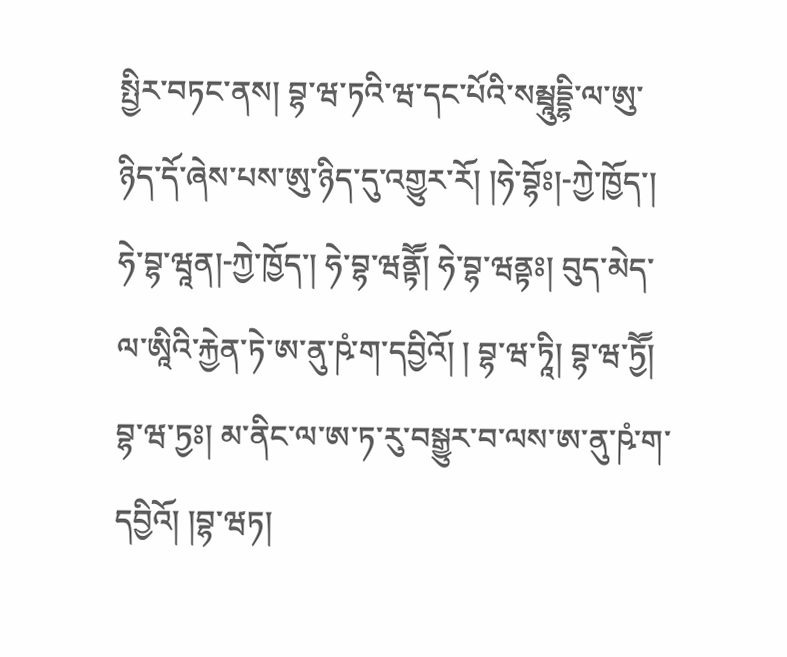སྤྱིར་བཏང་ནས། བྷ་ཝ་ཏའི་ཝ་དང་པོའི་སམྦཱུདྡྷི་ལ་ཨུ་ཉིད་དོ་ཞེས་པས་ཨུ་ཉིད་དུ་འགྱུར་རོ། །ཧེ་བྷོཿ།-ཀྱེ་ཁྱོད་། ཧེ་བྷ་ཝཱན།-ཀྱེ་ཁྱོད་། ཧེ་བྷ་ཝནྟཽ། ཧེ་བྷ་ཝནྟཿ། བུད་མེད་ལ་ཨཱིའི་རྐྱེན་ཏེ་ཨ་ནུ་ཥཾ་ག་དབྱིའོ། ། བྷ་ཝ་ཏཱི། བྷ་ཝ་ཏྱཽ། བྷ་ཝ་ཏྱཿ། མ་ནིང་ལ་ཨ་ཏ་རུ་བསྒྱུར་བ་ལས་ཨ་ནུ་ཥཾ་ག་དབྱིའོ། །བྷ་ཝཏ།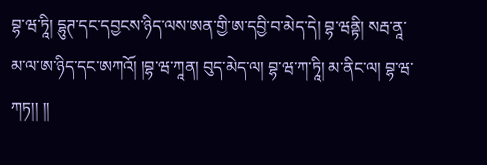བྷ་ཝ་ཏཱི། དྷུཊ་དང་དབྱངས་ཉིད་ལས་ཨན་གྱི་ཨ་དབྱི་བ་མེད་དེ། བྷ་ཝནྟི། སརྦ་ནཱ་མ་ལ་ཨ་ཉིད་དང་ཨཀའོ། །བྷ་ཝ་ཀཱན། བུད་མེད་ལ། བྷ་ཝ་ཀ་ཏཱི། མ་ནིང་ལ། བྷ་ཝ་ཀཏ།། །།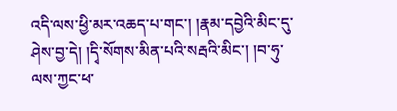འདི་ལས་ཕྱི་མར་འཆད་པ་གང་། །རྣམ་དབྱེའི་མིང་དུ་ཤེས་བྱ་དེ། །དྭི་སོགས་མིན་པའི་སརྦའི་མིང་། །བ་ཧུ་ལས་ཀྱང་ཕ་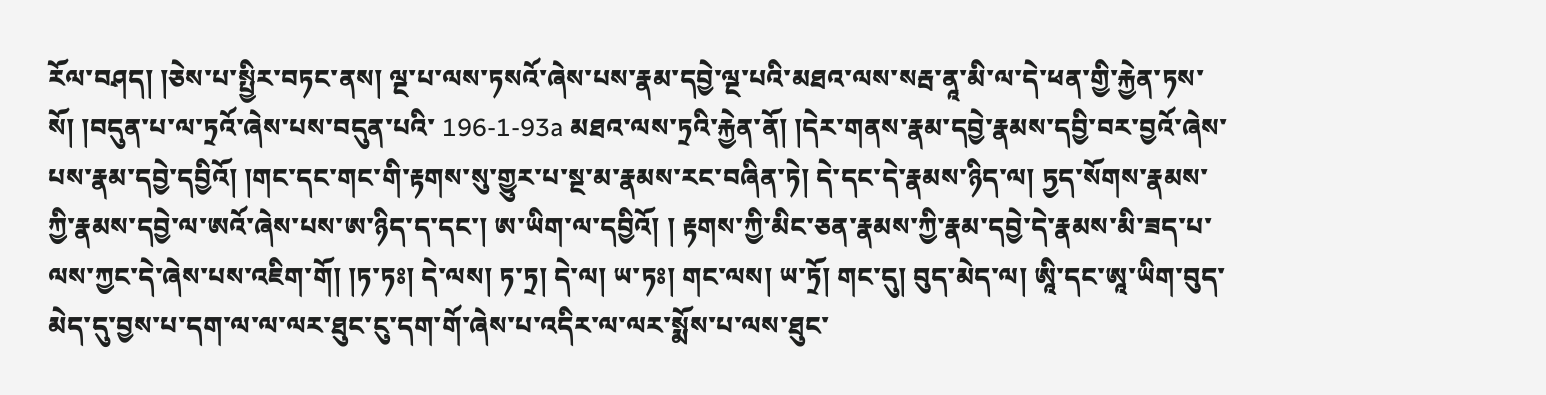རོལ་བཤད། །ཅེས་པ་སྤྱིར་བཏང་ནས། ལྔ་པ་ལས་ཏསའོ་ཞེས་པས་རྣམ་དབྱེ་ལྔ་པའི་མཐའ་ལས་སརྦ་ནཱ་མི་ལ་དེ་ཕན་གྱི་རྐྱེན་ཏས་སོ། །བདུན་པ་ལ་ཏྲའོ་ཞེས་པས་བདུན་པའི་ 196-1-93a མཐའ་ལས་ཏྲའི་རྐྱེན་ནོ། །དེར་གནས་རྣམ་དབྱེ་རྣམས་དབྱི་བར་བྱའོ་ཞེས་པས་རྣམ་དབྱེ་དབྱིའོ། །གང་དང་གང་གི་རྟགས་སུ་གྱུར་པ་སྔ་མ་རྣམས་རང་བཞིན་ཏེ། དེ་དང་དེ་རྣམས་ཉིད་ལ། ཏྱད་སོགས་རྣམས་ཀྱི་རྣམས་དབྱེ་ལ་ཨའོ་ཞེས་པས་ཨ་ཉིད་ད་དང་། ཨ་ཡིག་ལ་དབྱིའོ། ། རྟགས་ཀྱི་མིང་ཅན་རྣམས་ཀྱི་རྣམ་དབྱེ་དེ་རྣམས་མི་ཟད་པ་ལས་ཀྱང་དེ་ཞེས་པས་འཇིག་གོ། །ཏ་ཏཿ། དེ་ལས། ཏ་ཏྲ། དེ་ལ། ཡ་ཏཿ། གང་ལས། ཡ་ཏྲོ། གང་དུ། བུད་མེད་ལ། ཨཱི་དང་ཨཱ་ཡིག་བུད་མེད་དུ་བྱས་པ་དག་ལ་ལ་ལར་ཐུང་ངུ་དག་གོ་ཞེས་པ་འདིར་ལ་ལར་སྨོས་པ་ལས་ཐུང་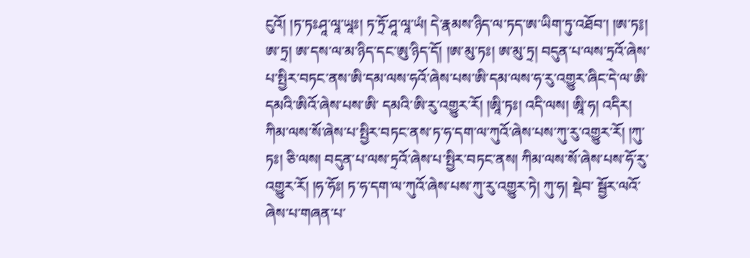ངུའོ། །ཏ་ཏཿཤཱ་ལཱ་ཡཱཿ། ཏ་ཏྲོ་ཤཱ་ལཱ་ཡཾ། དེ་རྣམས་ཉིད་ལ་ཏད་ཨ་ཡིག་ཏུ་འཐོབ་། །ཨ་ཏ༔། ཨ་ཏྲ། ཨ་དས་ལ་མ་ཉིད་དང་ཨུ་ཉིད་དོ། །ཨ་མུ་ཏཿ། ཨ་མུ་ཏྲ། བདུན་པ་ལས་ཏྲའོ་ཞེས་པ་སྤྱིར་བཏང་ནས་ཨི་དམ་ལས་ཧའོ་ཞེས་པས་ཨི་དམ་ལས་ཧ་རུ་འགྱུར་ཞིང་དེ་ལ་ཨི་དམའི་ཨིའོ་ཞེས་པས་ཨི་ དམའི་ཨི་རུ་འགྱུར་རོ། །ཨཱི་ཏཿ། འདི་ལས། ཨཱི་ཧ། འདིར། ཀིམ་ལས་སོ་ཞེས་པ་སྤྱིར་བཏང་ནས་ཏ་ཧ་དག་ལ་ཀུའོ་ཞེས་པས་ཀུ་རུ་འགྱུར་རོ། །ཀུ་ཏཿ། ཅི་ལས། བདུན་པ་ལས་ཏྲའོ་ཞེས་པ་སྤྱིར་བཏང་ནས། ཀིམ་ལས་སོ་ཞེས་པས་ཧོ་རུ་འགྱུར་རོ། །ཧ་ཧོཿ། ཏ་ཧ་དག་ལ་ཀུའོ་ཞེས་པས་ཀུ་རུ་འགྱུར་ཏེ། ཀུ་ཧ། སྡེབ་ སྦྱོར་ལའོ་ཞེས་པ་གཞན་པ་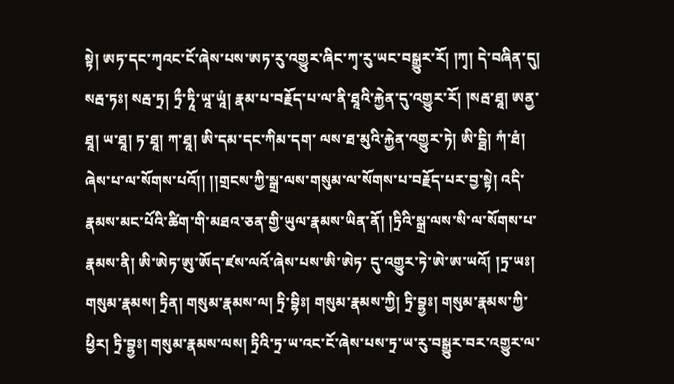སྟེ། ཨཏ་དང་ཀྭའང་ངོ་ཞེས་པས་ཨཏ་རུ་འགྱུར་ཞིང་ཀྭ་རུ་ཡང་བསྒྱུར་རོ། །ཀྭ། དེ་བཞིན་དུ། སརྦ་ཏཿ། སརྦ་ཏྲ། ཏྲྀ་ཏཱི་ཡཱ་ཡཱཾ། རྣམ་པ་བརྗོད་པ་ལ་ནི་ཐཱའི་རྐྱེན་དུ་འགྱུར་རོ། །སརྦ་ཐཱ། ཨནྱ་ཐཱ། ཡ་ཐཱ། ཏ་ཐཱ། ཀ་ཐཱ། ཨི་དམ་དང་ཀིམ་དག་ ལས་ཐ་མུའི་རྐྱེན་འགྱུར་ཏེ། ཨི་དྠི། ཀཾ་ཐཾ། ཞེས་པ་ལ་སོགས་པའོ།། །།གྲངས་ཀྱི་སྒྲ་ལས་གསུམ་ལ་སོགས་པ་བརྗོད་པར་བྱ་སྟེ། འདི་རྣམས་མང་པོའི་ཚིག་གི་མཐའ་ཅན་གྱི་ཡུལ་རྣམས་ཡིན་ནོ། །ཏྲིའི་སྒྲ་ལས་སི་ལ་སོགས་པ་རྣམས་ནི། ཨི་ཨེཏ་ཨུ་ཨོད་ཛས་ལའོ་ཞེས་པས་ཨི་ཨེཏ་ དུ་འགྱུར་ཏེ་ཨེ་ཨ་ཡའོ། །ཏྲ་ཡཿ། གསུམ་རྣམས། ཏྲིན། གསུམ་རྣམས་ལ། ཏྲི་བྷིཿ། གསུམ་རྣམས་ཀྱི། ཏྲི་བྷྱཿ། གསུམ་རྣམས་ཀྱི་ཕྱིར། ཏྲི་བྷྱཿ། གསུམ་རྣམས་ལས། ཏྲིའི་ཏྲ་ཡ་འང་ངོ་ཞེས་པས་ཏྲ་ཡ་རུ་བསྒྱུར་བར་འགྱུར་ལ་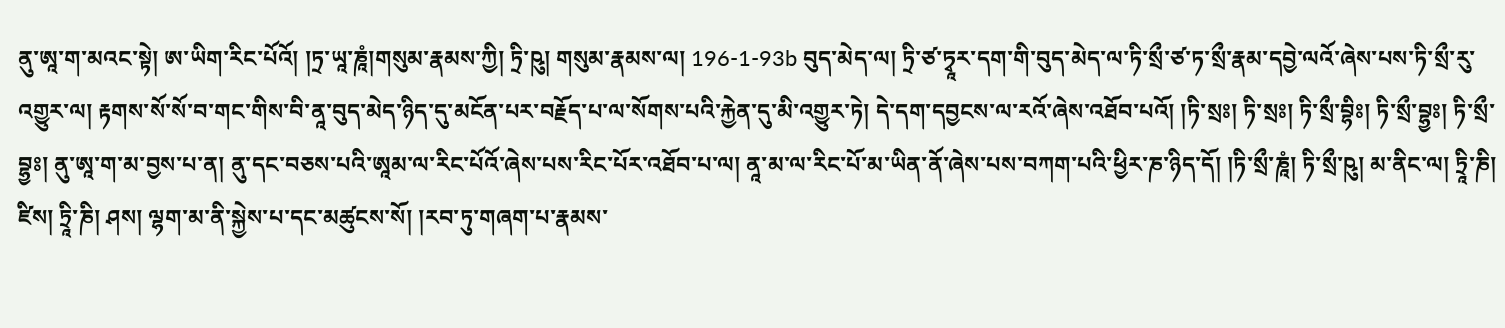ནུ་ཨཱ་ག་མའང་སྟེ། ཨ་ཡིག་རིང་པོའོ། །ཏྲ་ཡཱ་ཎཱཾ།གསུམ་རྣམས་ཀྱི། ཏྲི་ཥུ། གསུམ་རྣམས་ལ། 196-1-93b བུད་མེད་ལ། ཏྲི་ཙ་ཏྭཱར་དག་གི་བུད་མེད་ལ་ཏི་སྲྀ་ཙ་ཏ་སྲྀ་རྣམ་དབྱེ་ལའོ་ཞེས་པས་ཏི་སྲྀ་རུ་འགྱུར་ལ། རྟགས་སོ་སོ་བ་གང་གིས་བི་ནཱ་བུད་མེད་ཉིད་དུ་མངོན་པར་བརྗོད་པ་ལ་སོགས་པའི་རྐྱེན་དུ་མི་འགྱུར་ཏེ། དེ་དག་དབྱངས་ལ་རའོ་ཞེས་འཐོབ་པའོ། །ཏི་སྲཿ། ཏི་སྲཿ། ཏི་སྲྀ་བྷིཿ། ཏི་སྲྀ་བྷྱཿ། ཏི་སྲྀ་བྷྱཿ། ནུ་ཨཱ་ག་མ་བྱས་པ་ན། ནུ་དང་བཅས་པའི་ཨཱམ་ལ་རིང་པོའོ་ཞེས་པས་རིང་པོར་འཐོབ་པ་ལ། ནཱ་མ་ལ་རིང་པོ་མ་ཡིན་ནོ་ཞེས་པས་བཀག་པའི་ཕྱིར་ཎ་ཉིད་དོ། །ཏི་སྲྀ་ཎཱཾ། ཏི་སྲྀ་ཥུ། མ་ནིང་ལ། ཏྲཱི་ཎི། ཛིས། ཏྲཱི་ཎི། ཤས། ལྷག་མ་ནི་སྐྱེས་པ་དང་མཚུངས་སོ། །རབ་ཏུ་གཞག་པ་རྣམས་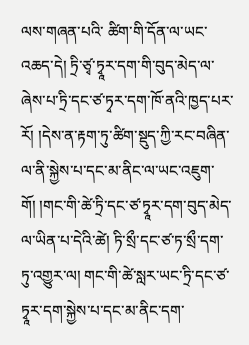ལས་གཞན་པའི་ ཚིག་གི་དོན་ལ་ཡང་འཆད་དེ། ཏྲི་ཙྭ་ཏྭཱར་དག་གི་བུད་མེད་ལ་ཞེས་པ་ཏྲི་དང་ཙ་ཏྭར་དག་ཁོ་ནའི་ཁྱད་པར་རོ། །དེས་ན་རྟག་ཏུ་ཚིག་སྡུད་ཀྱི་རང་བཞིན་ལ་ནི་སྐྱེས་པ་དང་མ་ནིང་ལ་ཡང་འཇུག་གོ། །གང་གི་ཚེ་ཏྲི་དང་ཙ་ཏྭཱར་དག་བུད་མེད་ལ་ཡིན་པ་དེའི་ཚེ། ཏི་སྲྀ་དང་ཙ་ཏ་སྲྀ་དག་ཏུ་འགྱུར་ལ། གང་གི་ཚེ་སླར་ཡང་ཏྲི་དང་ཙ་ཏྭཱར་དག་སྐྱེས་པ་དང་མ་ནིང་དག་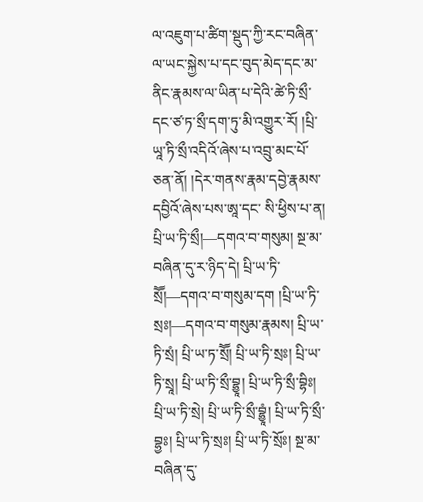ལ་འཇུག་པ་ཚིག་སྡུད་ཀྱི་རང་བཞིན་ལ་ཡང་སྐྱེས་པ་དང་བུད་མེད་དང་མ་ནིང་རྣམས་ལ་ཡིན་པ་དེའི་ཚེ་ཏི་སྲྀ་དང་ཙ་ཏ་སྲྀ་དག་ཏུ་མི་འགྱུར་རོ། །པྲི་ཡཱ་ཏི་སྲྀ་འདིའོ་ཞེས་པ་འབྲུ་མང་པོ་ཅན་ནོ། །དེར་གནས་རྣམ་དབྱེ་རྣམས་དབྱིའོ་ཞེས་པས་ཨཱ་དང་ སི་ཕྱིས་པ་ན། པྲི་ཡ་ཏི་སྲྀ།—དགའ་བ་གསུམ། སྔ་མ་བཞིན་དུ་ར་ཉིད་དེ། པྲི་ཡ་ཏི་སྲཽ།—དགའ་བ་གསུམ་དག །པྲི་ཡ་ཏི་སྲཿ།—དགའ་བ་གསུམ་རྣམས། པྲི་ཡ་ཏི་སྲཾ། པྲི་ཡ་ཏ་སྲཽ། པྲི་ཡ་ཏི་སྲཿ། པྲི་ཡ་ཏི་སྲཱ། པྲི་ཡ་ཏི་སྲྀ་བྷྱཱ། པྲི་ཡ་ཏི་སྲྀ་བྷིཿ། པྲི་ཡ་ཏི་སྲེ། པྲི་ཡ་ཏི་སྲྀ་བྷྱཱཾ། པྲི་ཡ་ཏི་སྲྀ་བྷྱཿ། པྲི་ཡ་ཏི་སྲཿ། པྲི་ཡ་ཏི་སྲོཿ། སྔ་མ་བཞིན་དུ་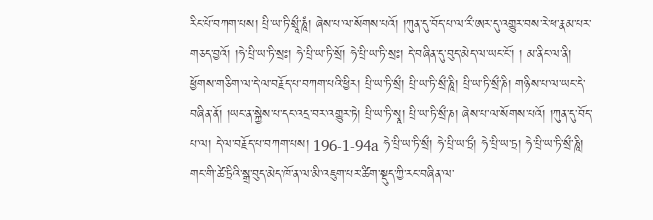རིང་པོ་བཀག་པས། པྲི་ཡ་ཏི་སྲཱྀ་ཎཱཾ། ཞེས་པ་ལ་སོགས་པའོ། །ཀུན་དུ་བོད་པ་ལ་རྀ་ཨར་དུ་འགྱུར་བས་རེ་ཕ་རྣམ་པར་གཅད་བྱའོ། །ཧེ་པྲི་ཡ་ཏི་སྲཿ། ཧེ་པྲི་ཡ་ཏི་སྲོ། ཧེ་པྲི་ཡ་ཏི་སྲཿ། དེ་བཞིན་དུ་བུད་མེད་ལ་ཡང་ངོ་། ། མ་ནིང་ལ་ནི། ཕྱོགས་གཅིག་ལ་དེ་ལ་བརྗོད་པ་བཀག་པའི་ཕྱིར། པྲི་ཡ་ཏི་སྲྀ། པྲི་ཡ་ཏི་སྲྀ་ཎཱི། པྲི་ཡ་ཏི་སྲྀ་ཎི། གཉིས་པ་ལ་ཡང་དེ་བཞིན་ནོ། །ཡང་ན་སྐྱེས་པ་དང་འདྲ་བར་འགྱུར་ཏེ། པྲི་ཡ་ཏི་སྭཱ། པྲི་ཡ་ཏི་སྲྀ་ཎ། ཞེས་པ་ལ་སོགས་པའོ། །ཀུན་དུ་བོད་པ་ལ། དེ་ལ་བརྗོད་པ་བཀག་པས། 196-1-94a ཧེ་པྲི་ཡ་ཏི་སྲྀ། ཧེ་པྲི་ཡ་ཏྲྀ། ཧེ་པྲི་ཡ་ཏྲ། ཧེ་པྲི་ཡ་ཏི་སྲྀ་ཎཱི། གང་གི་ཚེ་ཏྲིའི་སྒྲ་བུད་མེད་ཁོ་ན་ལ་མི་འཇུག་པར་ཚིག་སྡུད་ཀྱི་རང་བཞིན་ལ་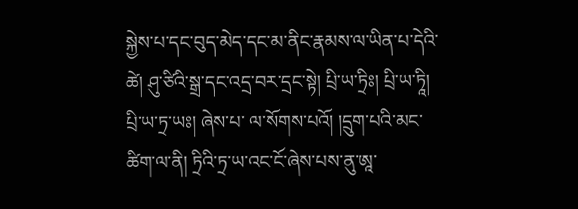སྐྱེས་པ་དང་བུད་མེད་དང་མ་ནིང་རྣམས་ལ་ཡིན་པ་དེའི་ཚེ། ཤུ་ཙིའི་སྒྲ་དང་འདྲ་བར་དྲང་སྟེ། པྲི་ཡ་ཏྲིཿ། པྲི་ཡ་ཏཱི། པྲི་ཡ་ཏྲ་ཡཿ། ཞེས་པ་ ལ་སོགས་པའོ། །དྲུག་པའི་མང་ཚིག་ལ་ནི། ཏྲིའི་ཏྲ་ཡ་འང་ངོ་ཞེས་པས་ནུ་ཨཱ་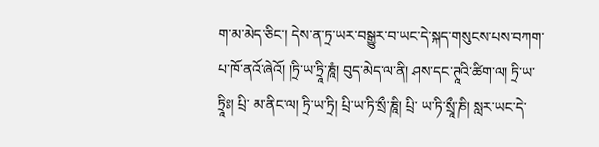ག་མ་མེད་ཅིང་། དེས་ན་ཏྲ་ཡར་བསྒྱུར་བ་ཡང་དེ་སྐད་གསུངས་པས་བཀག་པ་ཁོ་ནའོ་ཞེའོ། །ཏྲི་ཡ་ཏྲཱི་ཎཱཾ། བུད་མེད་ལ་ནི། ཤས་དང་ཊཱའི་ཚིག་ལ། ཏྲི་ཡ་ཏྲཱིཿ། པྲི་ མ་ནིང་ལ། ཏྲི་ཡ་ཏྲི། པྲི་ཡ་ཏི་སྲྀ་ཎཱི། པྲི་ ཡ་ཏི་སྲཱྀ་ཎི། སླར་ཡང་དེ་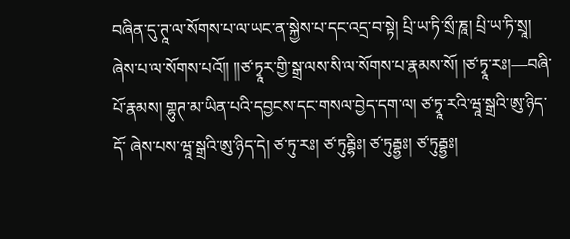བཞིན་དུ་ཊཱ་ལ་སོགས་པ་ལ་ཡང་ན་སྐྱེས་པ་དང་འདྲ་བ་སྟེ། པྲི་ཡ་ཏི་སྲྀ་ཎཱ། པྲི་ཡ་ཏི་སྲཱ། ཞེས་པ་ལ་སོགས་པའོ།། །།ཙ་ཏྭཱར་གྱི་སྒྲ་ལས་སི་ལ་སོགས་པ་རྣམས་སོ། །ཙ་ཏྭཱ་རཿ།—བཞི་པོ་རྣམས། གྷུཊ་མ་ཡིན་པའི་དབྱངས་དང་གསལ་བྱེད་དག་ལ། ཙ་ཏྭཱ་རའི་ཝཱ་སྒྲའི་ཨུ་ཉིད་དོ་ ཞེས་པས་ཝཱ་སྒྲའི་ཨུ་ཉིད་དེ། ཙ་ཏུ་རཿ། ཙ་ཏུརྦྷིཿ། ཙ་ཏུརྦྷྱཿ། ཙ་ཏུརྦྷྱཿ།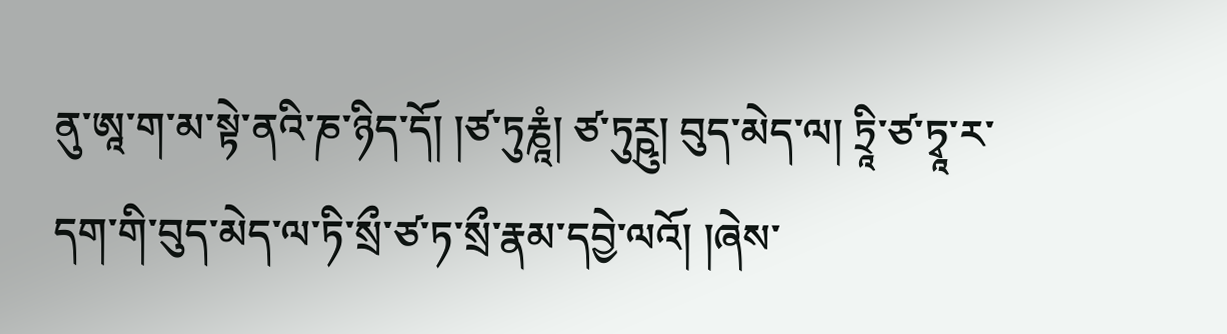ནུ་ཨཱ་ག་མ་སྟེ་ནའི་ཎ་ཉིད་དོ། །ཙ་ཏུརྞཱཾ། ཙ་ཏུཪྵུ། བུད་མེད་ལ། ཏྲཱི་ཙ་ཏྭཱ་ར་དག་གི་བུད་མེད་ལ་ཏི་སྲྀ་ཙ་ཏ་སྲྀ་རྣམ་དབྱེ་ལའོ། །ཞེས་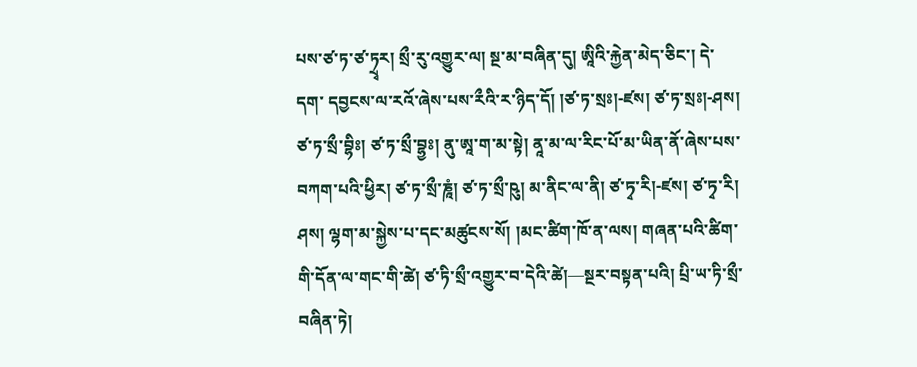པས་ཙ་ཏ་ཙ་ཏྲྭར། སྲྀ་རུ་འགྱུར་ལ། སྔ་མ་བཞིན་དུ། ཨཱིའི་རྐྱེན་མེད་ཅིང་། དེ་དག་ དབྱངས་ལ་རའོ་ཞེས་པས་རྀའི་ར་ཉིད་དོ། །ཙ་ཏ་སྲཿ།-ཛས། ཙ་ཏ་སྲཿ།-ཤས། ཙ་ཏ་སྲྀ་བྷིཿ། ཙ་ཏ་སྲྀ་བྷྱཿ། ནུ་ཨཱ་ག་མ་སྟེ། ནཱ་མ་ལ་རིང་པོ་མ་ཡིན་ནོ་ཞེས་པས་བཀག་པའི་ཕྱིར། ཙ་ཏ་སྲྀ་ཎཱཾ། ཙ་ཏ་སྲྀ་ཥུ། མ་ནིང་ལ་ནི། ཙ་ཏྭ་རི།-ཛས། ཙ་ཏྭ་རི། ཤས། ལྷག་མ་སྐྱེས་པ་དང་མཚུངས་སོ། །མང་ཚིག་ཁོ་ན་ལས། གཞན་པའི་ཚིག་ གི་དོན་ལ་གང་གི་ཚེ། ཙ་ཏི་སྲྀ་འགྱུར་བ་དེའི་ཚེ།—སྔར་བསྟན་པའི། པྲི་ཡ་ཏི་སྲྀ་བཞིན་ཏེ།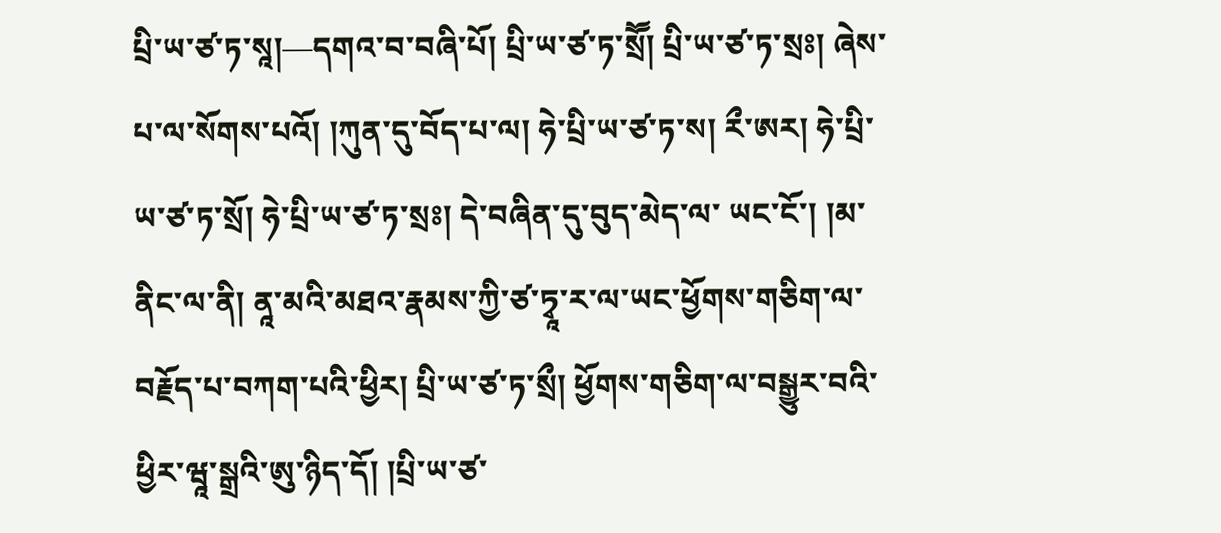པྲི་ཡ་ཙ་ཏ་སཱ།—དགའ་བ་བཞི་པོ། པྲི་ཡ་ཙ་ཏ་སྲཽ། པྲི་ཡ་ཙ་ཏ་སྲཿ། ཞེས་པ་ལ་སོགས་པའོ། །ཀུན་དུ་བོད་པ་ལ། ཧེ་པྲི་ཡ་ཙ་ཏ་ས། རྀ་ཨར། ཧེ་པྲི་ཡ་ཙ་ཏ་སྲོ། ཧེ་པྲི་ཡ་ཙ་ཏ་སྲཿ། དེ་བཞིན་དུ་བུད་མེད་ལ་ ཡང་ངོ་། །མ་ནིང་ལ་ནི། ནཱ་མའི་མཐའ་རྣམས་ཀྱི་ཙ་ཏྭཱ་ར་ལ་ཡང་ཕྱོགས་གཅིག་ལ་བརྗོད་པ་བཀག་པའི་ཕྱིར། པྲི་ཡ་ཙ་ཏ་སྲྀ། ཕྱོགས་གཅིག་ལ་བསྒྱུར་བའི་ཕྱིར་ཝཱ་སྒྲའི་ཨུ་ཉིད་དོ། །པྲི་ཡ་ཙ་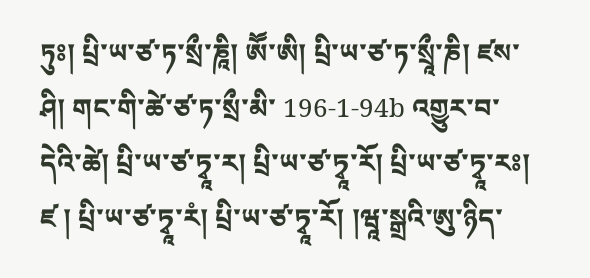ཏུཿ། པྲི་ཡ་ཙ་ཏ་སྲྀ་ཎཱི། ཨཽ་ཨི། པྲི་ཡ་ཙ་ཏ་སྲཱྀ་ཎི། ཛས་ཤི། གང་གི་ཚེ་ཙ་ཏ་སྲྀ་མི་ 196-1-94b འགྱུར་བ་དེའི་ཚེ། པྲི་ཡ་ཙ་ཏྭཱ་ར། པྲི་ཡ་ཙ་ཏྭཱ་རོ། པྲི་ཡ་ཙ་ཏྭཱ་རཿ། ཛ ། པྲི་ཡ་ཙ་ཏྭཱ་རཾ། པྲི་ཡ་ཙ་ཏྭཱ་རོ། །ཝཱ་སྒྲའི་ཨུ་ཉིད་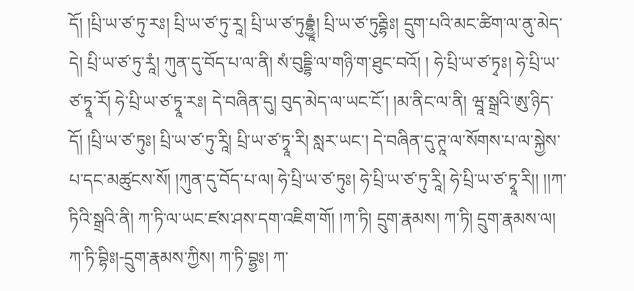དོ། །པྲི་ཡ་ཙ་ཏུ་རཿ། པྲི་ཡ་ཙ་ཏུ་རཱ། པྲི་ཡ་ཙ་ཏུརྦྷྱཱཾ། པྲི་ཡ་ཙ་ཏུརྦྷིཿ། དྲུག་པའི་མང་ཚིག་ལ་ནུ་མེད་དེ། པྲི་ཡ་ཙ་ཏུ་རཱཾ། ཀུན་དུ་བོད་པ་ལ་ནི། སཾ་བུདྡྷི་ལ་གཉི་ག་ཐུང་བའོ། ། ཧེ་པྲི་ཡ་ཙ་ཏྭཿ། ཧེ་པྲི་ཡ་ཙ་ཏྭཱ་རོ། ཧེ་པྲི་ཡ་ཙ་ཏྭཱ་རཿ། དེ་བཞིན་དུ། བུད་མེད་ལ་ཡང་ངོ་། །མ་ནིང་ལ་ནི། ཝཱ་སྒྲའི་ཨུ་ཉིད་དོ། །པྲི་ཡ་ཙ་ཏུཿ། པྲི་ཡ་ཙ་ཏུ་རཱི། པྲི་ཡ་ཙ་ཏྭཱ་རི། སླར་ཡང་། དེ་བཞིན་དུ་ཊཱ་ལ་སོགས་པ་ལ་སྐྱེས་པ་དང་མཚུངས་སོ། །ཀུན་དུ་བོད་པ་ལ། ཧེ་པྲི་ཡ་ཙ་ཏུཿ། ཧེ་པྲི་ཡ་ཙ་ཏུ་རཱི། ཧེ་པྲི་ཡ་ཙ་ཏྭཱ་རི།། །།ཀ་ཏིའི་སྒྲའི་ནི། ཀ་ཏི་ལ་ཡང་ཛས་ཤས་དག་འཇིག་གོ། །ཀ་ཏི། དྲུག་རྣམས། ཀ་ཏི། དྲུག་རྣམས་ལ། ཀ་ཏི་བྷིཿ།-དྲུག་རྣམས་ཀྱིས། ཀ་ཏི་བྷྱཿ། ཀ་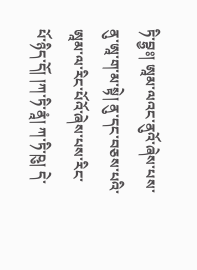ཏི་བྷྱཿ། ཨཱམ་ལའང་ནུའོ་ཞེས་པས་ནུ་ཨཱ་ག་མ་སྟེ། ནུ་དང་བཅས་པའི་ཨཱམ་ལ་རིང་པོའོ་ཞེས་པས་རིང་པོ་ཉིད་དོ། །ཀ་ཏི་ནཱཾ། ཀ་ཏི་ཥུ། དེ་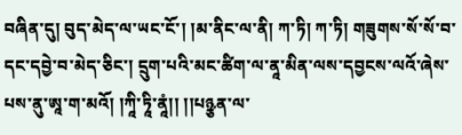བཞིན་དུ། བུད་མེད་ལ་ཡང་ངོ་། །མ་ནིང་ལ་ནི། ཀ་ཏི། ཀ་ཏི། གཟུགས་སོ་སོ་བ་དང་དབྱེ་བ་མེད་ཅིང་། དྲུག་པའི་མང་ཚིག་ལ་ནཱ་མིན་ལས་དབྱངས་ལའོ་ཞེས་པས་ནུ་ཨཱ་ག་མའོ། །ཀཱི་ཏཱི་ནཱཾ།། །།པཉྩན་ལ་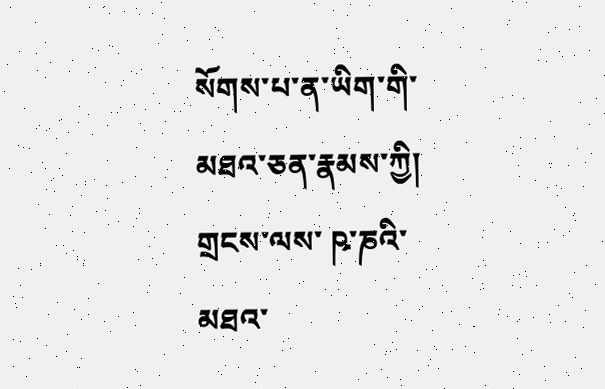སོགས་པ་ན་ཡིག་གི་མཐའ་ཅན་རྣམས་ཀྱི། གྲངས་ལས་ ཥ་ཎའི་མཐའ་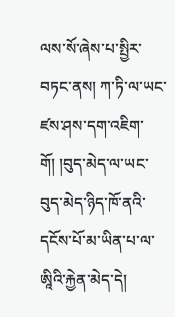ལས་སོ་ཞེས་པ་སྤྱིར་བཏང་ནས། ཀ་ཏི་ལ་ཡང་ཛས་ཤས་དག་འཇིག་གོ། །བུད་མེད་ལ་ཡང་བུད་མེད་ཉིད་ཁོ་ནའི་དངོས་པོ་མ་ཡིན་པ་ལ་ཨཱིའི་རྐྱེན་མེད་དེ།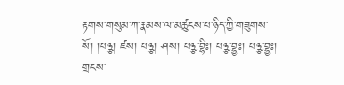རྟགས་གསུམ་ཀ་རྣམས་ལ་མཚུངས་པ་ཉིད་ཀྱི་གཟུགས་སོ། །པཉྩ། ཛས། པཉྩ། ཤས། པཉྩ་བྷིཿ། པཉྩ་བྷྱཿ། པཉྩ་བྷྱཿ། གྲངས་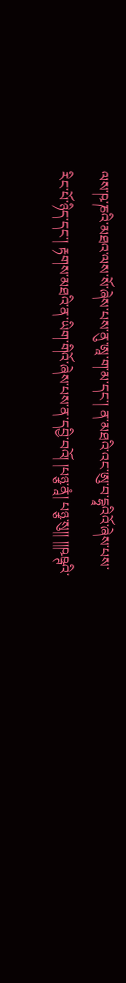ལས་ཥ་ཎའི་མཐའ་ལས་སོ་ཞེས་པས་ནུ་ཨཱ་ག་མ་དང་། ན་མཐའི་འང་ཨུ་བ་དྷཱའིའོ་ཞེས་པས་རིང་པོ་ཉིད་དང་། རྟགས་མཐའི་ན་ཡིག་གིའོ་ཞེས་པས་ན་དབྱི་བའོ། །པཉྩ་ནཱཾ། པཉྩ་སུ།། །།ཥཥྚའི་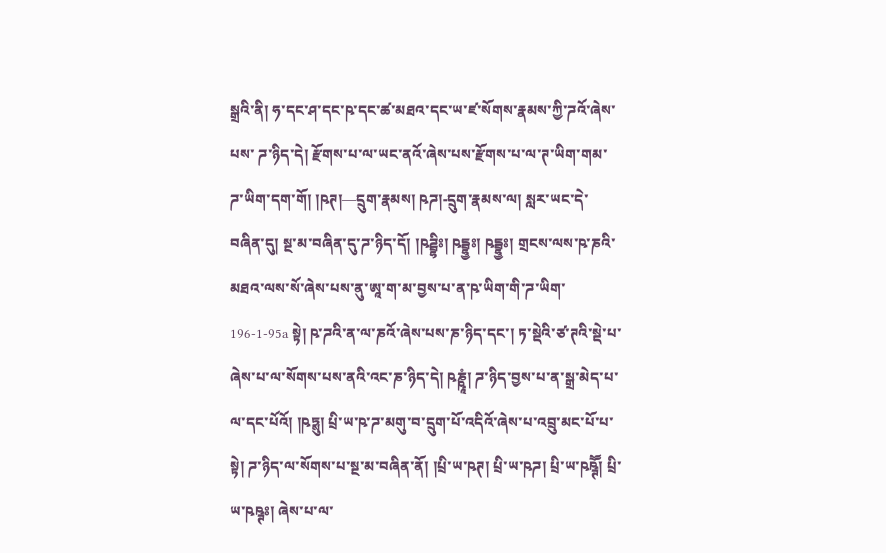སྒྲའི་ནི། ཧ་དང་ཤ་དང་ཥ་དང་ཚ་མཐའ་དང་ཡ་ཛ་སོགས་རྣམས་ཀྱི་ཌའོ་ཞེས་པས་ ཌ་ཉིད་དེ། རྫོགས་པ་ལ་ཡང་ནའོ་ཞེས་པས་རྫོགས་པ་ལ་ཊ་ཡིག་གམ་ཌ་ཡིག་དག་གོ། །ཥཊ།—དྲུག་རྣམས། ཥཌ།-དྲུག་རྣམས་ལ། སླར་ཡང་དེ་བཞིན་དུ། སྔ་མ་བཞིན་དུ་ཌ་ཉིད་དོ། །ཥཌྦྷིཿ། ཥདྦྷྱཿ། ཥདྦྷྱཿ། གྲངས་ལས་ཥ་ཎའི་མཐའ་ལས་སོ་ཞེས་པས་ནུ་ཨཱ་ག་མ་བྱས་པ་ན་ཥ་ཡིག་གི་ཌ་ཡིག་ 196-1-95a སྟེ། ཥ་ཌའི་ན་ལ་ཎའོ་ཞེས་པས་ཎ་ཉིད་དང་། ཏ་སྡེའི་ཙ་ཊའི་སྡེ་པ་ཞེས་པ་ལ་སོགས་པས་ནའི་འང་ཎ་ཉིད་དེ། ཥཎྵཱཾ། ཌ་ཉིད་བྱས་པ་ན་སྒྲ་མེད་པ་ལ་དང་པོའོ། །ཥཏྶུ། པྲི་ཡ་ཥ་ཌ་མགུ་བ་དྲུག་པོ་འདིའོ་ཞེས་པ་འབྲུ་མང་པོ་པ་སྟེ། ཌ་ཉིད་ལ་སོགས་པ་སྔ་མ་བཞིན་ནོ། །པྲི་ཡ་ཥཊ། པྲི་ཡ་ཥཌ། པྲི་ཡ་ཥཥྚཽ། པྲི་ཡ་ཥཥྚཿ། ཞེས་པ་ལ་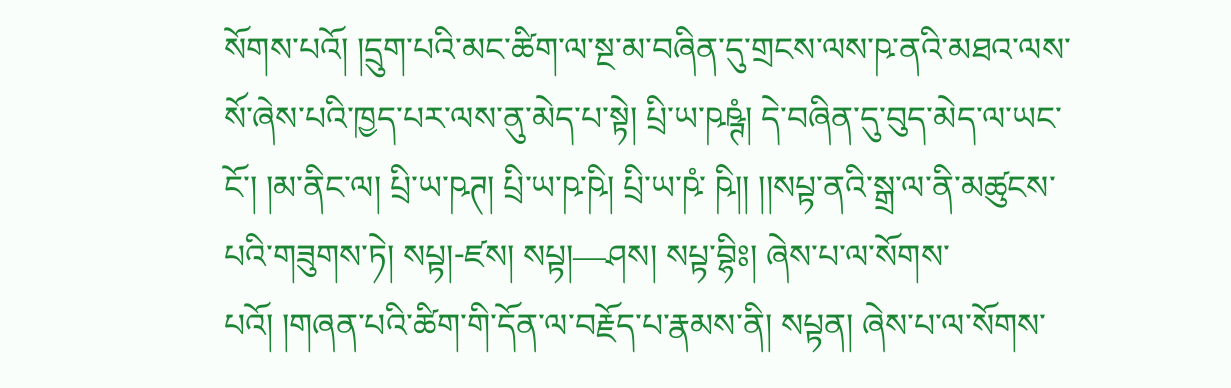སོགས་པའོ། །དྲུག་པའི་མང་ཚིག་ལ་སྔ་མ་བཞིན་དུ་གྲངས་ལས་ཥ་ནའི་མཐའ་ལས་སོ་ཞེས་པའི་ཁྱད་པར་ལས་ནུ་མེད་པ་སྟེ། པྲི་ཡ་ཥཥྚཾ། དེ་བཞིན་དུ་བུད་མེད་ལ་ཡང་ངོ་། །མ་ནིང་ལ། པྲི་ཡ་ཥཊ། པྲི་ཡ་ཥ་ཥི། པྲི་ཡ་ཥཾ་ ཥི།། །།སཔྟ་ནའི་སྒྲ་ལ་ནི་མཚུངས་པའི་གཟུགས་ཏེ། སཔྟ།-ཛས། སཔྟ།—ཤས། སཔྟ་བྷིཿ། ཞེས་པ་ལ་སོགས་པའོ། །གཞན་པའི་ཚིག་གི་དོན་ལ་བརྗོད་པ་རྣམས་ནི། སཔྟན། ཞེས་པ་ལ་སོགས་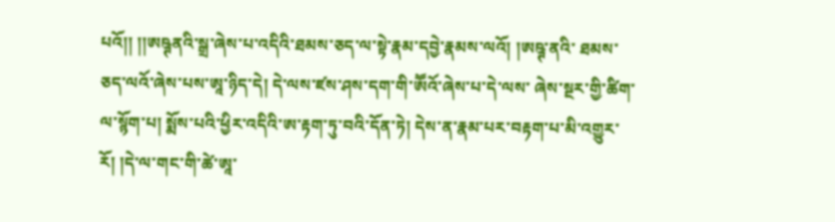པའོ།། །།ཨཥྚནའི་སྒྲ་ཞེས་པ་འདིའི་ཐམས་ཅད་ལ་སྟེ་རྣམ་དབྱེ་རྣམས་ལའོ། །ཨཥྚ་ནའི་ ཐམས་ཅད་ལའོ་ཞེས་པས་ཨཱ་ཉིད་དེ། དེ་ལས་ཛས་ཤས་དག་གི་ཨཽའོ་ཞེས་པ་དེ་ལས་ ཞེས་སྔར་གྱི་ཚིག་ལ་སྙོག་པ། སྨོས་པའི་ཕྱིར་འདིའི་ཨ་རྟག་ཏུ་བའི་དོན་ཏེ། དེས་ན་རྣམ་པར་བརྟག་པ་མི་འགྱུར་རོ། །དེ་ལ་གང་གི་ཚེ་ཨཱ་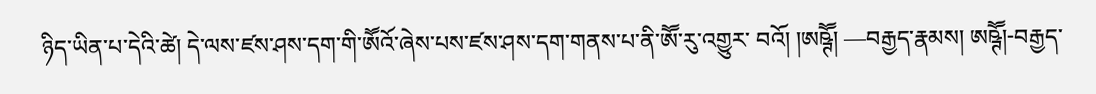ཉིད་ཡིན་པ་དེའི་ཚེ། དེ་ལས་ཛས་ཤས་དག་གི་ཨཽའོ་ཞེས་པས་ཛས་ཤས་དག་གནས་པ་ནི་ཨཽ་རུ་འགྱུར་ བའོ། །ཨཥྚཽ། —བརྒྱད་རྣམས། ཨཥྚཽ།-བརྒྱད་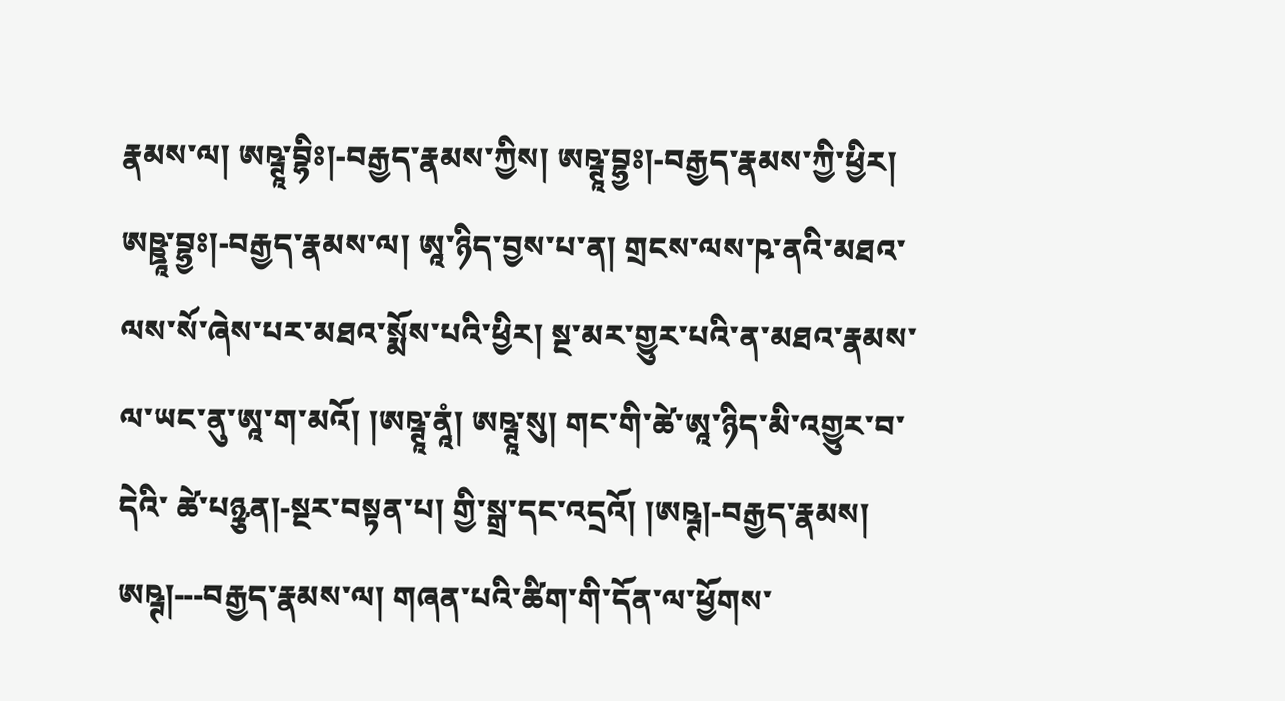རྣམས་ལ། ཨཥྚཱ་བྷིཿ།-བརྒྱད་རྣམས་ཀྱིས། ཨཥྚཱ་བྷྱཿ།-བརྒྱད་རྣམས་ཀྱི་ཕྱིར། ཨཥྛཱ་བྷྱཿ།-བརྒྱད་རྣམས་ལ། ཨཱ་ཉིད་བྱས་པ་ན། གྲངས་ལས་ཥ་ནའི་མཐའ་ལས་སོ་ཞེས་པར་མཐའ་སྨོས་པའི་ཕྱིར། སྔ་མར་གྱུར་པའི་ན་མཐའ་རྣམས་ལ་ཡང་ནུ་ཨཱ་ག་མའོ། །ཨཥྚཱ་ནཱཾ། ཨཥྚཱ་སུ། གང་གི་ཚེ་ཨཱ་ཉིད་མི་འགྱུར་བ་དེའི་ ཚེ་པཉྩན།-སྔར་བསྟན་པ། གྱི་སྒྲ་དང་འདྲའོ། །ཨཥྚ།-བརྒྱད་རྣམས། ཨཥྚ།---བརྒྱད་རྣམས་ལ། གཞན་པའི་ཚིག་གི་དོན་ལ་ཕྱོགས་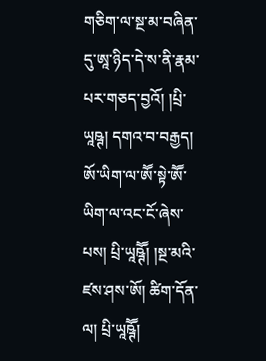གཅིག་ལ་སྔ་མ་བཞིན་དུ་ཨཱ་ཉིད་དེ་ས་ནི་རྣམ་པར་གཅད་བྱའོ། །པྲི་ཡཱཥྚ། དགའ་བ་བརྒྱད། ཨོ་ཡིག་ལ་ཨཽ་སྟེ་ཨཽ་ཡིག་ལ་འང་ངོ་ཞེས་པས། པྲི་ཡཱཥྚཽ། །སྔ་མའི་ ཛས་ཤས་ཨོ། ཚིག་དོན་ལ། པྲི་ཡཱཥྚཽ།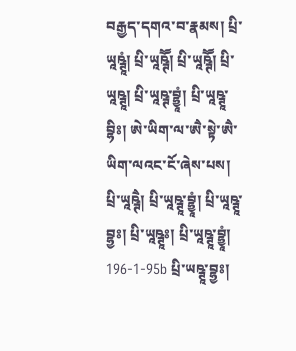བརྒྱད་དགའ་བ་རྣམས། པྲི་ཡཱཥྚཱཾ། པྲི་ཡཱཥྚཽ། པྲི་ཡཱཥྚཽ། པྲི་ཡཱཥྚཱ། པྲི་ཡཱཥྚ་བྷྱཱཾ། པྲི་ཡཱཥྚཱ་བྷིཿ། ཨེ་ཡིག་ལ་ཨཻ་སྟེ་ཨཻ་ཡིག་ལའང་ངོ་ཞེས་པས། པྲི་ཡཱཥྚཻ། པྲི་ཡཱཥྚཱ་བྷྱཱཾ། པྲི་ཡཱཥྚཱ་བྷྱཿ། པྲི་ཡཱཥྚཱཿ། པྲི་ཡཱཥྚཱ་བྷྱཱཾ། 196-1-95b པྲི་ཡཥྚཱ་བྷྱཿ།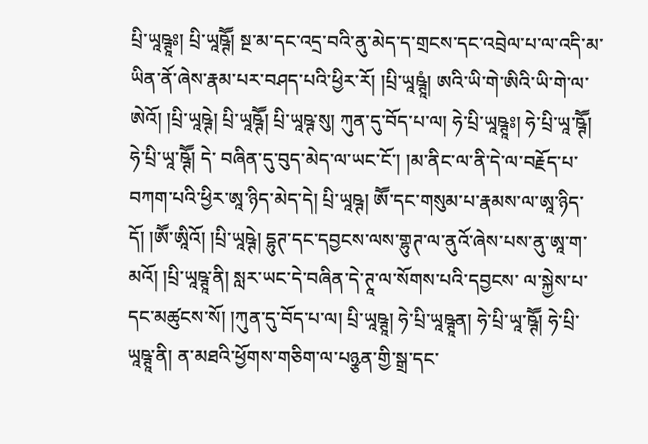པྲི་ཡཱཥྚཱཿ། པྲི་ཡཱཥྚཽ། སྔ་མ་དང་འདྲ་བའི་ནུ་མེད་ད་གྲངས་དང་འབྲེལ་པ་ལ་འདི་མ་ཡིན་ནོ་ཞེས་རྣམ་པར་བཤད་པའི་ཕྱིར་རོ། །པྲི་ཡཱཥྚཱཾ། ཨའི་ཡི་གེ་ཨིའི་ཡི་གེ་ལ་ཨེའོ། །པྲི་ཡཱཥྚེ། པྲི་ཡཱཥྚཽ། པྲི་ཡཱཥྚ་སུ། ཀུན་དུ་བོད་པ་ལ། ཧེ་པྲི་ཡཱཥྚཱཿ། ཧེ་པྲི་ཡཱ་ཥྚཽ། ཧེ་པྲི་ཡཱ་ཥྚཽ། དེ་ བཞིན་དུ་བུད་མེད་ལ་ཡང་ངོ་། །མ་ནིང་ལ་ནི་དེ་ལ་བརྗོད་པ་བཀག་པའི་ཕྱིར་ཨཱ་ཉིད་མེད་དེ། པྲི་ཡཱཥྚ། ཨཽ་དང་གསུམ་པ་རྣམས་ལ་ཨཱ་ཉིད་དོ། །ཨཽ་ཨཱིའོ། །པྲི་ཡཱཥྚེ། དྷུཊ་དང་དབྱངས་ལས་གྷུཊ་ལ་ནུའོ་ཞེས་པས་ནུ་ཨཱ་ག་མའོ། །པྲི་ཡཱཥྚཱ་ནི། སླར་ཡང་དེ་བཞིན་དེ་ཊཱ་ལ་སོགས་པའི་དབྱངས་ ལ་སྐྱེས་པ་དང་མཚུངས་སོ། །ཀུན་དུ་བོད་པ་ལ། པྲི་ཡཱཥྚཱ། ཧེ་པྲི་ཡཱཥྚཱན། ཧེ་པྲི་ཡཱ་ཥྚཽ། ཧེ་པྲི་ཡཱཥྚཱ་ནི། ན་མཐའི་ཕྱོགས་གཅིག་ལ་པཉྩན་གྱི་སྒྲ་དང་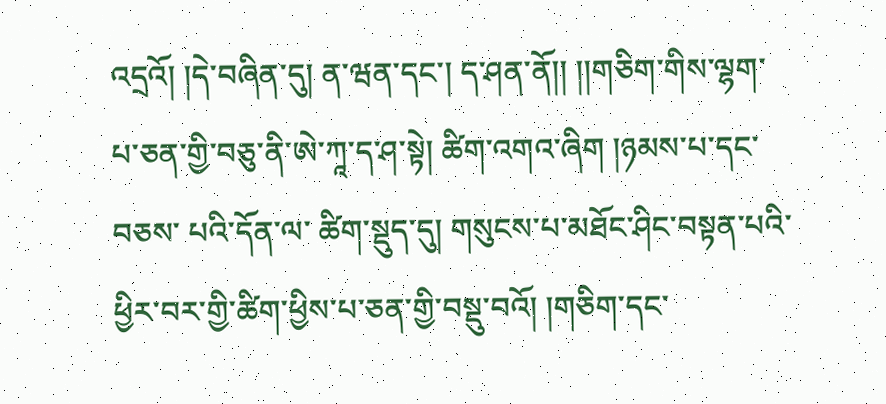འདྲའོ། །དེ་བཞིན་དུ། ན་ཝན་དང་། ད་ཤན་ནོ།། །།གཅིག་གིས་ལྷག་པ་ཅན་གྱི་བཅུ་ནི་ཨེ་ཀཱ་ད་ཤ་སྟེ། ཚིག་འགའ་ཞིག །ཉམས་པ་དང་བཅས་ པའི་དོན་ལ་ ཚིག་སྡུད་དུ། གསུངས་པ་མཐོང་ཤིང་བསྟན་པའི་ཕྱིར་བར་གྱི་ཚིག་ཕྱིས་པ་ཅན་གྱི་བསྡུ་བའོ། །གཅིག་དང་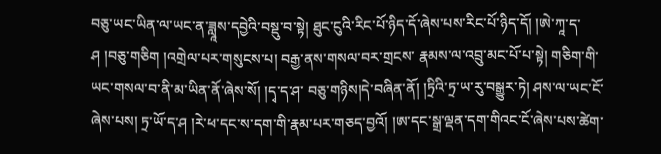བཅུ་ཡང་ཡིན་ལ་ཡང་ན་ཟླཱས་དབྱེའི་བསྡུ་བ་སྟེ། ཐུང་ངུའི་རིང་པོ་ཉིད་དོ་ཞེས་པས་རིང་པོ་ཉིད་དོ། །ཨེ་ཀཱ་ད་ཤ །བཅུ་གཅིག །འགྲེལ་པར་གསུངས་པ། བརྒྱ་ནས་གསལ་བར་གྲངས་ རྣམས་ལ་འབྲུ་མང་པོ་པ་སྟེ། གཅིག་གི་ཡང་གསལ་བ་ནི་མ་ཡིན་ནོ་ཞེས་སོ། །དྭ་ད་ཤ་ བཅུ་གཉིས།དེ་བཞིན་ནོ། །ཏྲིའི་ཏྲ་ཡ་རུ་བསྒྱུར་ཏེ། ཤས་ལ་ཡང་ངོ་ཞེས་པས། ཏྲ་ཡོ་ད་ཤ །རེ་ཕ་དང་ས་དག་གི་རྣམ་པར་གཅད་བྱའོ། །ཨ་དང་སྒྲ་ལྡན་དག་གིའང་ངོ་ཞེས་པས་ཚེག་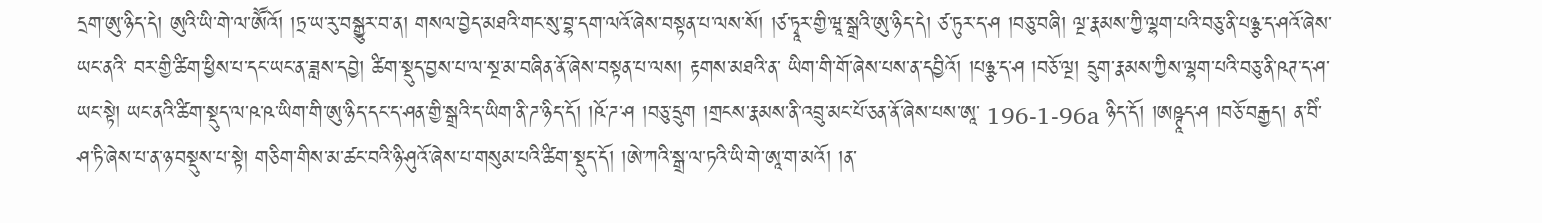དྲག་ཨུ་ཉིད་དེ། ཨུའི་ཡི་གེ་ལ་ཨཽའོ། །ཏྲ་ཡ་རུ་བསྒྱུར་བ་ན། གསལ་བྱེད་མཐའི་གང་སུ་བྷ་དག་ལའོ་ཞེས་བསྟན་པ་ལས་སོ། །ཙ་ཏྭཱར་གྱི་ཝཱ་སྒྲའི་ཨུ་ཉིད་དེ། ཙ་ཏུར་ད་ཤ །བཅུ་བཞི། ལྔ་རྣམས་ཀྱི་ལྷག་པའི་བཅུ་ནི་པཉྩ་ད་ཤའོ་ཞེས་ཡང་ནའི་ བར་གྱི་ཚིག་ཕྱིས་པ་དང་ཡང་ན་ཟླས་དབྱེ། ཚིག་སྡུད་བྱས་པ་ལ་སྔ་མ་བཞིན་ནོ་ཞེས་བསྟན་པ་ལས། རྟགས་མཐའི་ན་ ཡིག་གི་གོ་ཞེས་པས་ན་དབྱིའོ། །པཉྩ་ད་ཤ །བཅོ་ལྔ། དྲུག་རྣམས་ཀྱིས་ལྷག་པའི་བཅུ་ནི་ཥཊ་ད་ཤ་ཡང་སྟེ། ཡང་ནའི་ཚིག་སྡུད་ལ་ཥ་ཥ་ཡིག་གི་ཨུ་ཉིད་དང་ད་ཤན་གྱི་སྒྲའི་ད་ཡིག་ནི་ཌ་ཉིད་དོ། །ཥོ་ཌ་ཤ །བཅུ་དྲུག །གྲངས་རྣམས་ནི་འབྲུ་མང་པོ་ཅན་ནོ་ཞེས་པས་ཨཱ་ 196-1-96a ཉིད་དོ། །ཨཥྚཱད་ཤ །བཅོ་བརྒྱད། ན་བིཾ་ཤ་ཏི་ཞེས་པ་ན་ཉ་བསྡུས་པ་སྟེ། གཅིག་གིས་མ་ཚང་བའི་ཉི་ཤུའོ་ཞེས་པ་གསུམ་པའི་ཚིག་སྡུད་དོ། །ཨེ་ཀའི་སྒྲ་ལ་ཏའི་ཡི་གེ་ཨཱ་ག་མའོ། །ན་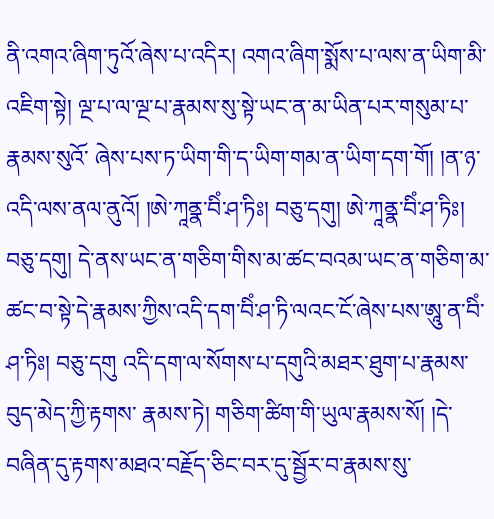ནི་འགའ་ཞིག་ཏུའོ་ཞེས་པ་འདིར། འགའ་ཞིག་སྨོས་པ་ལས་ན་ཡིག་མི་འཇིག་སྟེ། ལྔ་པ་ལ་ལྔ་པ་རྣམས་སུ་སྟེ་ཡང་ན་མ་ཡིན་པར་གསུམ་པ་རྣམས་སུའོ་ ཞེས་པས་ཏ་ཡིག་གི་ད་ཡིག་གམ་ན་ཡིག་དག་གོ། །ན་ཉ་འདི་ལས་ནལ་ནུའོ། །ཨེ་ཀཱནྣ་བིཾ་ཤ་ཏིཿ། བཅུ་དགུ། ཨེ་ཀཱནྣ་བིཾ་ཤ་ཏིཿ། བཅུ་དགུ། དེ་ནས་ཡང་ན་གཅིག་གིས་མ་ཚང་བའམ་ཡང་ན་གཅིག་མ་ཚང་བ་སྟེ་དེ་རྣམས་ཀྱིས་འདི་དག་བིཾ་ཤ་ཏི་ལའང་ངོ་ཞེས་པས་ཨཱུ་ན་བིཾ་ཤ་ཏིཿ། བཅུ་དགུ འདི་དག་ལ་སོགས་པ་དགུའི་མཐར་ཐུག་པ་རྣམས་བུད་མེད་ཀྱི་རྟགས་ རྣམས་ཏེ། གཅིག་ཚིག་གི་ཡུལ་རྣམས་སོ། །དེ་བཞིན་དུ་རྟགས་མཐའ་བརྗོད་ཅིང་བར་དུ་སྦྱོར་བ་རྣམས་སུ་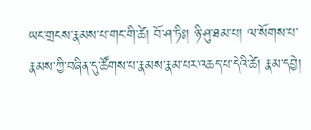ཡང་གྲངས་རྣམས་པ་གང་གི་ཚེ། བོ་ཤ་ཏིཿ། ཉི་ཤུ་ཐམ་པ། ལ་སོགས་པ་རྣམས་ཀྱི་བཞིན་དུ་ཚོགས་པ་རྣམས་རྣམ་པར་འཆད་པ་དེའི་ཚེ། རྣམ་དབྱེ།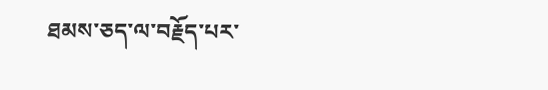ཐམས་ཅད་ལ་བརྗོད་པར་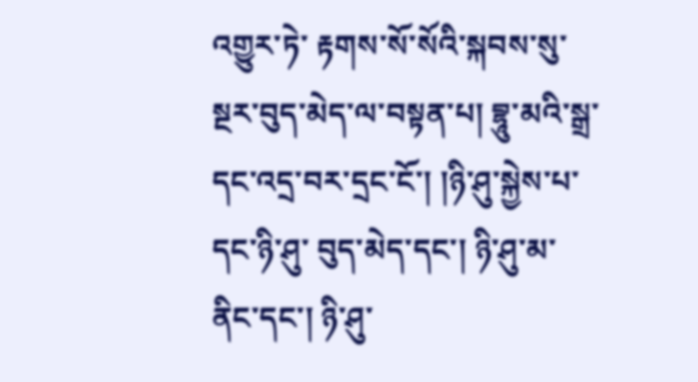འགྱུར་ཏེ་ རྟགས་སོ་སོའི་སྐབས་སུ་སྔར་བུད་མེད་ལ་བསྟན་པ། བྷཱུ་མའི་སྒྲ་དང་འདྲ་བར་དྲང་ངོ་། །ཉི་ཤུ་སྐྱེས་པ་དང་ཉི་ཤུ་ བུད་མེད་དང་། ཉི་ཤུ་མ་ནིང་དང་། ཉི་ཤུ་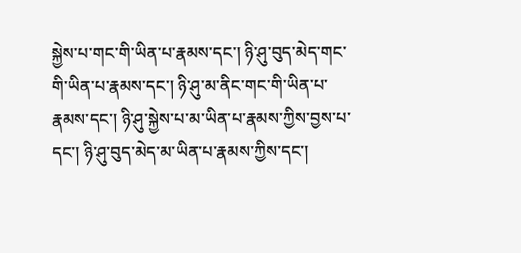སྐྱེས་པ་གང་གི་ཡིན་པ་རྣམས་དང་། ཉི་ཤུ་བུད་མེད་གང་གི་ཡིན་པ་རྣམས་དང་། ཉི་ཤུ་མ་ནིང་གང་གི་ཡིན་པ་རྣམས་དང་། ཉི་ཤུ་སྐྱེས་པ་མ་ཡིན་པ་རྣམས་ཀྱིས་བྱས་པ་དང་། ཉི་ཤུ་བུད་མེད་མ་ཡིན་པ་རྣམས་ཀྱིས་དང་།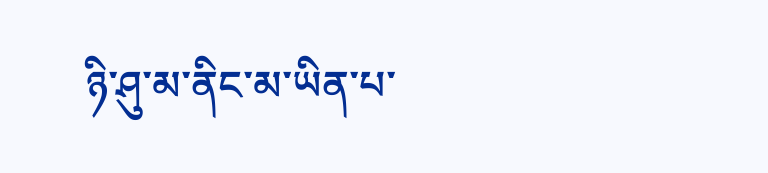ཉི་ཤུ་མ་ནིང་མ་ཡིན་པ་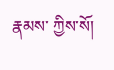རྣམས་ ཀྱིས་སོ།